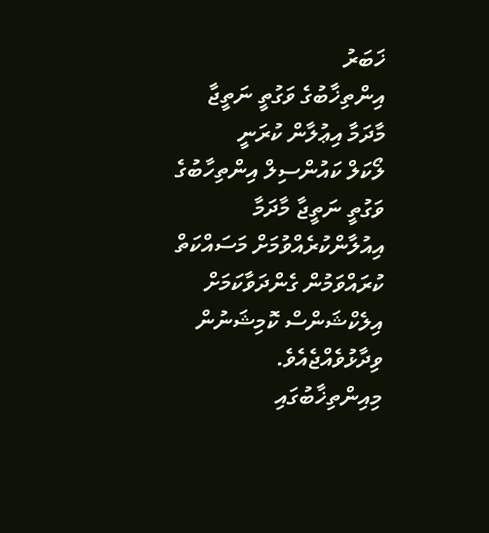ޚަބަރު
އިންތިޚާބުގެ ވަގުތީ ނަތީޖާ މާދަމާ އިޢުލާން ކުރަނީ
ލޯކަލް ކައުންސިލް އިންތިހާބުގެ ވަގުތީ ނަތީޖާ މާދަމާ އިއުލާންކުރެއްވުމަށް މަސައްކަތް ކުރައްވަމުން ގެންދަވާކަމަށް އިލެކްޝަންސް ކޮމިޝަނުން ވިދާޅުވެއްޖެއެވެ. މިއިންތިޚާބުގައި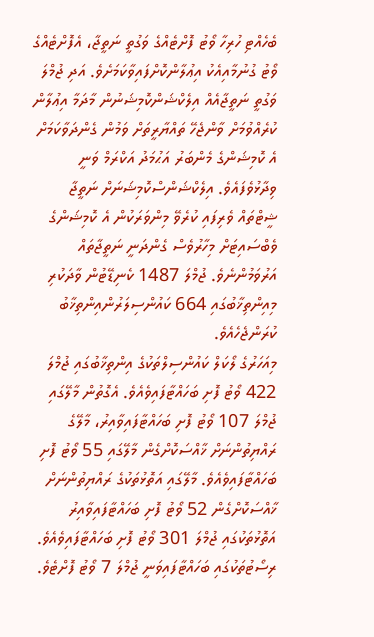ބެހެއްޓި ހުރިހާ ވޯޓު ފޮށްޓެއްގެ ވަގުތީ ނަތީޖާ، އެފޮށްޓެއްގެ ވޯޓު ގުނުމާއިއެކު އިޢުލާންކޮށްފައިވާކަމަށެވެ. އަދި ޖުމްލަ ވަގުތީ ނަތީޖާއެއް އިލެކްޝަންކޮމިޝަނުން މާދަމާ އިޢުލާން ކުރެއްވުމަށް ވާންޖެހޭ ތައްޔާރީތަށް ވަމުން ގެންދަވާކަމަށް އެ ކޮމިޝަންގެ މެންބަރު އަޙުމަދު އަކްރަމް ވަނީ ވިދާޅުވެފައެވެ. އިލެކްޝަންސްކޮމިޝަނަށް ނަތީޖާ ޝީޓްތައް ވެރިފައި ކުރެވޭ މިންވަރަކުން އެ ކޮމިޝަންގެ ވެބްސައިޓަށް މިހާރުވެސް ގެންދަނީ ނަތީޖާތައް އަރުވަމުންނެވެ. ޖުމްލަ 1487 ކެނިޑޭޓުން ވާދަކުރި މިއިންތިޚާބުގައި 664 ކައުންސިލަރުންއިންތިޚާބު ކުރަންޖެހެއެވެ.
މިއަހަރުގެ ލޯކަލް ކައުންސިލްތަކުގެ އިންތިޚާބުގައި ޖުމްލަ 422 ވޯޓު ފޮށި ބަހައްޓާފައިވެއެވެ. އެގޮތުން މާލޭގައި ޖުމްލަ 107 ވޯޓު ފޮށި ބަހައްޓާފައިވާއިރު، މާލޭގެ ރައްޔިތުންނަށް ޚާއްސަކޮށްގެން މާލޭގައި 55 ވޯޓު ފޮށި ބަހައްޓާފައިވެއެވެ. މާލޭގައި އަތޮޅުތަކުގެ ރައްޔިތުންނަށް ޚާއްސަކޮށްގެން 52 ވޯޓު ފޮށި ބަހައްޓާފައިވާއިރު އަތޮޅުތަކުގައި ޖުމްލަ 301 ވޯޓު ފޮށި ބަހައްޓާފައިވެއެވެ. ރިސޯޓުތަކުގައި ބަހައްޓާފައިވަނީ ޖުމްލަ 7 ވޯޓު ފޮށްޓެވެ.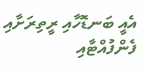އެއީ ބަނޑޮހާއި ރީތިރަށާއި ފެންފުއްޓާއި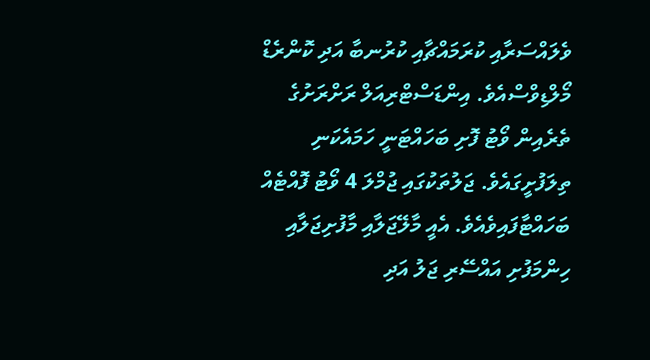ވެލައްސަރާއި ކުރަމައްޗާއި ކުރުނބާ އަދި ކޮންރެޑް މޯލްޑިވްސްއެވެ. އިންޑަސްޓްރިއަލް ރަށްރަށުގެ ތެރެއިން ވޯޓު ފޮށި ބަހައްޓަނީ ހަމައެކަނި ތިލަފުށީގައެވެ. ޖަލުތަކުގައި ޖުމްލަ 4 ވޯޓު ފޮއްޓެއް ބަހައްޓާފައިވެއެވެ. އެއީ މާލޭޖަލާއި މާފުށިޖަލާއި ހިންމަފުށި އައްސޭރި ޖަލު އަދި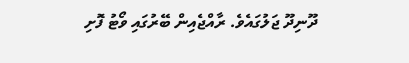ދޫނިދޫ ޖަލުގައެވެ. ރާއްޖެއިން ބޭރުގައި ވޯޓު ފޮށި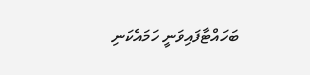ބަހައްޓާފައިވަނީ ހަމައެކަނި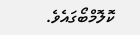ކޮލޮމްބޯގައެވެ.